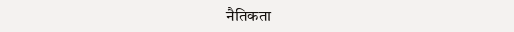नैतिकता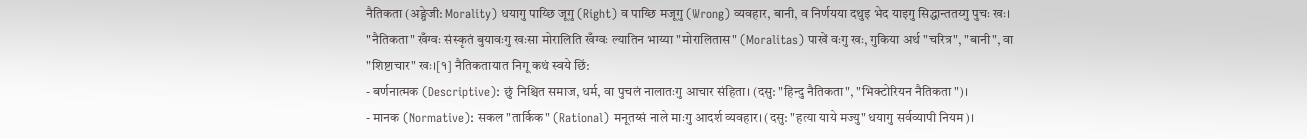नैतिकता (अङ्ग्रेजी: Morality) धयागु पाय्छि जूगु (Right) व पाय्छि मजूगु (Wrong) व्यवहार, बानी, व निर्णयया दथुइ भेद याइगु सिद्धान्ततय्गु पुचः खः। "नैतिकता" खँग्वः संस्कृतं बुयावःगु खःसा मोरालिति खँग्वः ल्यातिन भाय्या "मोरालितास" (Moralitas) पाखें वःगु खः, गुकिया अर्थ "चरित्र", "बानी", वा "शिष्टाचार" खः।[१] नैतिकतायात निगू कथं स्वये छिं:
- बर्णनात्मक (Descriptive): छुं निश्चित समाज, धर्म, वा पुचलं नालातःगु आचार संहिता। (दसु: "हिन्दु नैतिकता", "भिक्टोरियन नैतिकता")।
- मानक (Normative): सकल "तार्किक" (Rational) मनूतय्सं नाले माःगु आदर्श व्यवहार। (दसु: "हत्या याये मज्यु" धयागु सर्वव्यापी नियम)।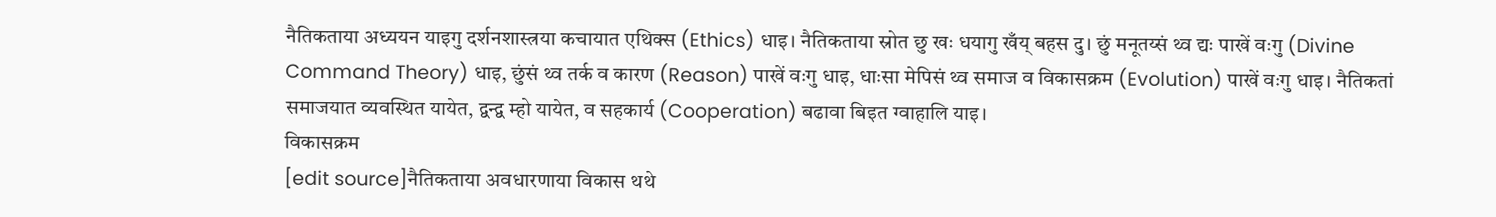नैतिकताया अध्ययन याइगु दर्शनशास्त्रया कचायात एथिक्स (Ethics) धाइ। नैतिकताया स्रोत छु खः धयागु खँय् बहस दु। छुं मनूतय्सं थ्व द्यः पाखें वःगु (Divine Command Theory) धाइ, छुंसं थ्व तर्क व कारण (Reason) पाखें वःगु धाइ, धाःसा मेपिसं थ्व समाज व विकासक्रम (Evolution) पाखें वःगु धाइ। नैतिकतां समाजयात व्यवस्थित यायेत, द्वन्द्व म्हो यायेत, व सहकार्य (Cooperation) बढावा बिइत ग्वाहालि याइ।
विकासक्रम
[edit source]नैतिकताया अवधारणाया विकास थथे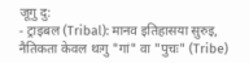जूगु दु:
- ट्राइबल (Tribal): मानव इतिहासया सुरुइ, नैतिकता केवल थःगु "गां" वा "पुचः" (Tribe)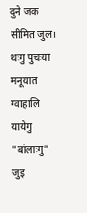दुने जक सीमित जुल। थःगु पुचःया मनूयात ग्वाहालि यायेगु "बांलाःगु" जुइ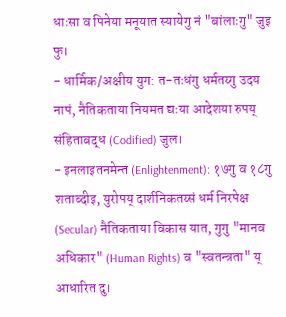धाःसा व पिनेया मनूयात स्यायेगु नं "बांलाःगु" जुइ फु।
- धार्मिक/अक्षीय युग: त-तःधंगु धर्मतय्गु उदय नापं, नैतिकताया नियमत द्यःया आदेशया रुपय् संहिताबद्ध (Codified) जुल।
- इनलाइतनमेन्त (Enlightenment): १७गु व १८गु शताब्दीइ, युरोपय् दार्शनिकतय्सं धर्म निरपेक्ष (Secular) नैतिकताया विकास यात, गुगु "मानव अधिकार" (Human Rights) व "स्वतन्त्रता" य् आधारित दु।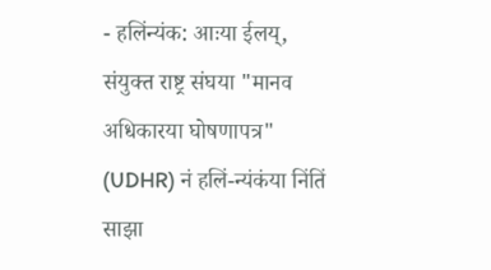- हलिंन्यंक: आःया ईलय्, संयुक्त राष्ट्र संघया "मानव अधिकारया घोषणापत्र" (UDHR) नं हलिं-न्यंकंया निंतिं साझा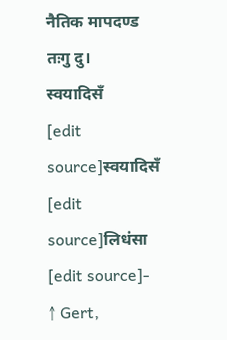नैतिक मापदण्ड तःगु दु।
स्वयादिसँ
[edit source]स्वयादिसँ
[edit source]लिधंसा
[edit source]- ↑ Gert,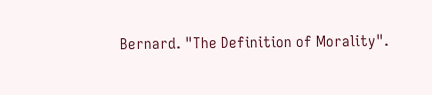Bernard. "The Definition of Morality".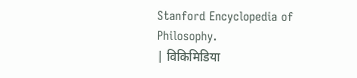Stanford Encyclopedia of Philosophy.
| विकिमिडिया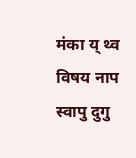मंका य् थ्व विषय नाप स्वापु दुगु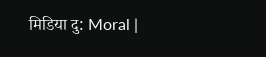मिडिया दु: Moral |